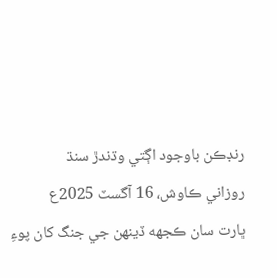رنڊڪن باوجود اڳتي وڌندڙ سنڌ
روزاني ڪاوش، 16 آگسٽ 2025ع
ڀارت سان ڪجهه ڏينهن جي جنگ کان پوءِ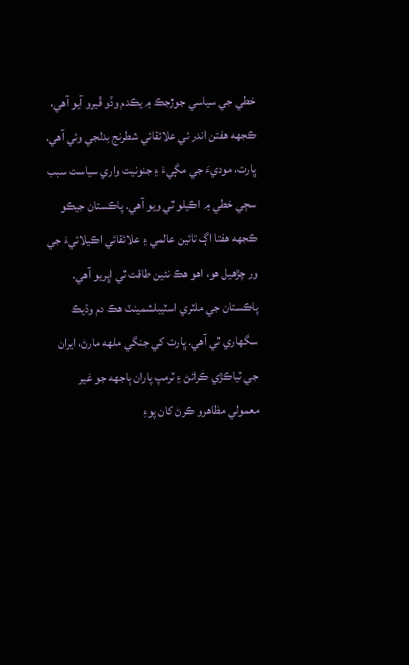خطي جي سياسي جوڙجڪ ۾ يڪدم وڏو ڦيرو آيو آهي، ڪجهه هفتن اندر ئي علائقائي شطرنج بدلجي وئي آهي. ڀارت، موديءَ جي مڳيءَ ۽ جنونيت واري سياست سبب سڄي خطي ۾ اڪيلو ٿي ويو آهي. پاڪستان جيڪو ڪجهه هفتا اڳ تائين عالمي ۽ علائقائي اڪيلائيءَ جي ور چڙهيل هو، اهو هڪ نئين طاقت ٿي اڀريو آهي. پاڪستان جي ملٽري اسٽيبلشمينٽ هڪ دم وڌيڪ سگهاري ٿي آهي. ڀارت کي جنگي ملهه مارڻ، ايران جي ٽياڪڙي ڪرائڻ ۽ ٽرمپ پاران ٻاجهه جو غير معمولي مظاهرو ڪرڻ کان پوءِ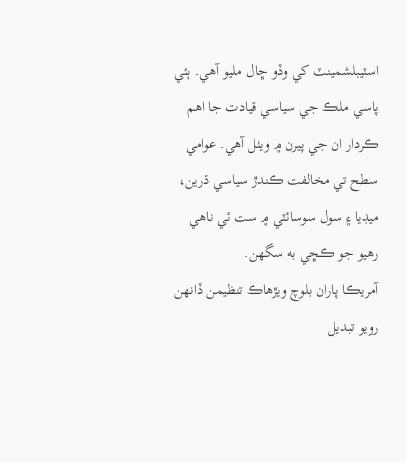اسٽيبلشمينٽ کي وڏو ڇال مليو آهي. ٻئي پاسي ملڪ جي سياسي قيادت جا اهم ڪردار ان جي پيرن ۾ ويٺل آهي. عوامي سطح تي مخالفت ڪندڙ سياسي ڌرين، ميڊيا ۽ سول سوسائٽي ۾ ست ئي ناهي رهيو جو ڪڇي به سگهن.
آمريڪا پاران بلوچ ويڙهاڪ تنظيمن ڏانهن رويو تبديل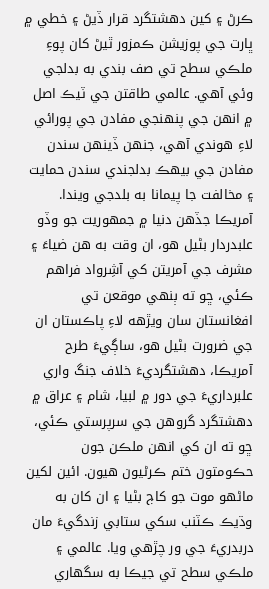ڪرڻ ۽ کين دهشتگرد قرار ڏيڻ ۽ خطي ۾ ڀارت جي پوزيشن ڪمزور ٿيڻ کان پوءِ ملڪي سطح تي صف بندي به بدلجي وئي آهي. عالمي طاقتن جي ٽيڪ اصل ۾ انهن جي پنهنجي مفادن جي پورائي لاءِ هوندي آهي، جنهن ڏينهن سندن مفادن جي بيهڪ بدلجندي سندن حمايت ۽ مخالفت جا پيمانا به بلدجي ويندا. آمريڪا جڏهن دنيا ۾ جمهوريت جو وڏو علبدردار بڻيل هو، ان وقت به هن ضياءَ ۽ مشرف جي آمريتن کي آشِرواد فراهم ڪئي، ڇو ته ٻنهي موقعن تي افغانستان سان ويڙهه لاءِ پاڪستان ان جي ضرورت بڻيل هو، ساڳيءَ طرح آمريڪا، دهشتگرديءَ خلاف جنگ واري علبرداريءَ جي دور ۾ لبيا، شام ۽ عراق ۾ دهشتگرد گروهن جي سرپرستي ڪئي، ڇو ته ان کي انهن ملڪن جون حڪومتون ختم ڪرڻيون هيون. ائين لکين ماڻهو موت جو کاڄ بڻيا ۽ ان کان به وڌيڪ ڪٽنب سکي ستابي زندگيءَ مان دربدريءَ جي ور چڙهي ويا. عالمي ۽ ملڪي سطح تي جيڪا به سگهاري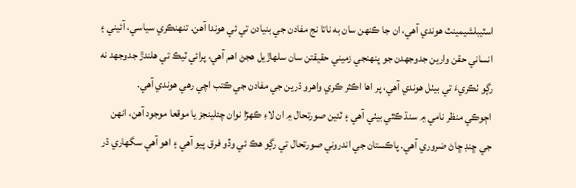اسٽيبلشيمينٽ هوندي آهي، ان جا ڪنهن سان به ناتا نج مفادن جي بنيادن تي ئي هوندا آهن. تنهنڪري سياسي، آئيني ۽ انساني حقن وارين جدوجهدن جو پنهنجي زميني حقيقتن سان سلهاڙيل هجڻ اهم آهي، پرائي ٽيڪ تي هلندڙ جدوجهد نه رڳو ٺڪريءَ تي بيٺل هوندي آهي، پر اها اڪثر ڪري واهرو ڌرين جي مفادن جي ڪتب اچي رهي هوندي آهي.
اڄوڪي منظر نامي ۾ سنڌ ڪٿي بيٺي آهي ۽ ٽئين صورتحال ۾ ان لاءِ ڪهڙا نوان چئلينجز يا موقعا موجود آهن، انهن جي ڇنڊ ڇاڻ ضروري آهي. پاڪستان جي اندروني صورتحال تي رڳو هڪ ئي وڏو فرق پيو آهي ۽ اهو آهي سگهاري ڌر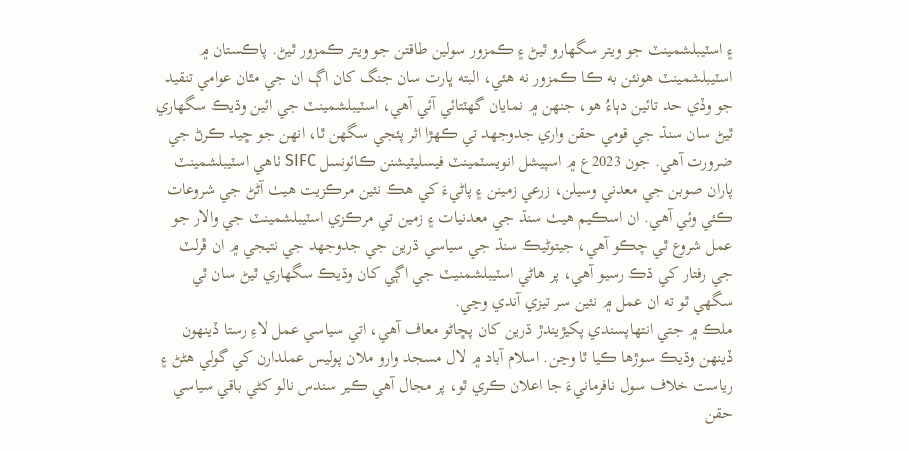۽ اسٽيبلشمينٽ جو ويتر سگهارو ٿيڻ ۽ ڪمزور سولين طاقتن جو ويتر ڪمزور ٿيڻ. پاڪستان ۾ اسٽيبلشمينٽ هونئن به ڪا ڪمزور نه هئي، البته ڀارت سان جنگ کان اڳ ان جي مٿان عوامي تنقيد جو وڏي حد تائين دٻاءُ هو، جنهن ۾ نمايان گهٽتائي آئي آهي، اسٽيبلشمينٽ جي ائين وڌيڪ سگهاري ٿيڻ سان سنڌ جي قومي حقن واري جدوجهد تي ڪهڙا اثر پئجي سگهن ٿا، انهن جو ڇيد ڪرڻ جي ضرورت آهي. جون 2023ع ۾ اسپيشل انويسٽمينٽ فيسليٽيشنن ڪائونسل SIFC ٺاهي اسٽيبلشمينٽ پاران صوبن جي معدني وسيلن، زرعي زمينن ۽ پاڻيءَ کي هڪ نئين مرڪزيت هيٺ آڻڻ جي شروعات ڪئي وئي آهي. ان اسڪيم هيٺ سنڌ جي معدنيات ۽ زمين تي مرڪزي اسٽيبلشمينٽ جي والار جو عمل شروع ٿي چڪو آهي، جيتوڻيڪ سنڌ جي سياسي ڌرين جي جدوجهد جي نتيجي ۾ ان ڦرلٽ جي رفتار کي ڌڪ رسيو آهي، پر هاڻي اسٽيبلشمنيٽ جي اڳي کان وڌيڪ سگهاري ٿيڻ سان ٿي سگهي ٿو ته ان عمل ۾ نئين سر تيزي آندي وڃي.
ملڪ ۾ جتي انتهاپسندي پکيڙيندڙ ڌرين کان پڇاڻو معاف آهي، اتي سياسي عمل لاءِ رستا ڏينهون ڏينهن وڌيڪ سوڙها ڪيا ٿا وڃن. اسلام آباد ۾ لال مسجد وارو ملان پوليس عملدارن کي گولي هڻڻ ۽ رياست خلاف سول نافرمانيءَ جا اعلان ڪري ٿو، پر مجال آهي ڪير سندس نالو کڻي باقي سياسي حقن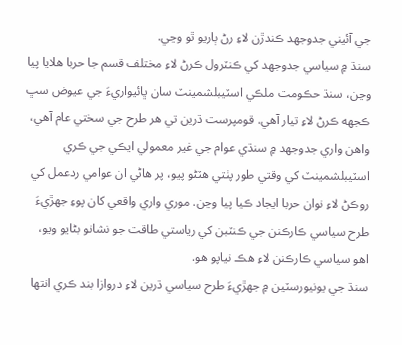جي آئيني جدوجهد ڪندڙن لاءِ رڻ ٻاريو ٿو وڃي.
سنڌ ۾ سياسي جدوجهد کي ڪنٽرول ڪرڻ لاءِ مختلف قسم جا حربا هلايا پيا وڃن، سنڌ حڪومت ملڪي اسٽيبلشمينٽ سان ڀائيواريءَ جي عيوض سڀ ڪجهه ڪرڻ لاءِ تيار آهي. قومپرست ڌرين تي هر طرح جي سختي عام آهي، واهن واري جدوجهد ۾ سنڌي عوام جي غير معمولي ايڪي جي ڪري اسٽيبلشمينٽ کي وقتي طور پٺتي هٽڻو پيو، پر هاڻي ان عوامي ردعمل کي روڪڻ لاءِ نوان حربا ايجاد ڪيا پيا وڃن. موري واري واقعي کان پوءِ جهڙيءَ طرح سياسي ڪارڪنن جي ڪنٽبن کي رياستي طاقت جو نشانو بڻايو ويو، اهو سياسي ڪارڪنن لاءِ هڪ نياپو هو.
سنڌ جي يونيورسٽين ۾ جهڙيءَ طرح سياسي ڌرين لاءِ دروازا بند ڪري انتها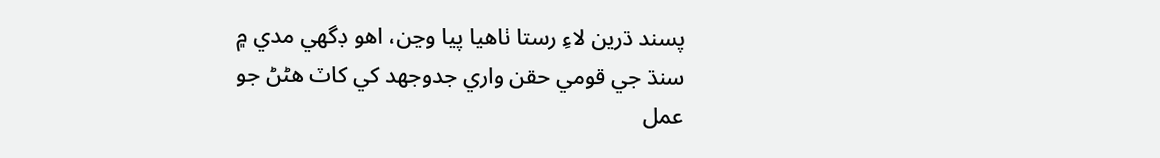پسند ڌرين لاءِ رستا ٺاهيا پيا وڃن، اهو ڊگهي مدي ۾ سنڌ جي قومي حقن واري جدوجهد کي کاٽ هڻڻ جو عمل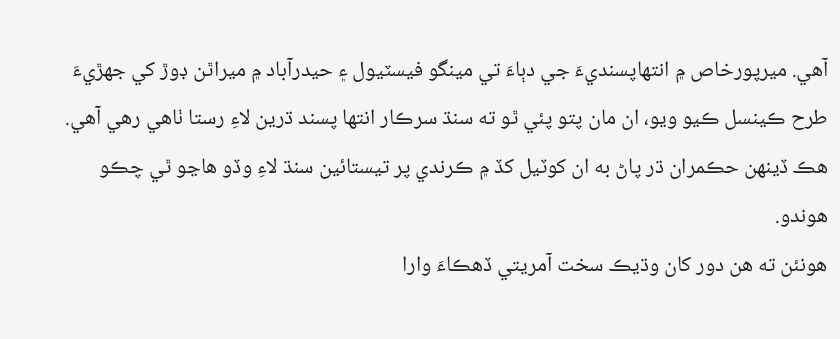آهي. ميرپورخاص ۾ انتهاپسنديءَ جي دٻاءَ تي مينگو فيسٽيول ۽ حيدرآباد ۾ ميراٿن ڊوڙ کي جهڙيءَ طرح ڪينسل ڪيو ويو، ان مان پتو پئي ٿو ته سنڌ سرڪار انتها پسند ڌرين لاءِ رستا ٺاهي رهي آهي. هڪ ڏينهن حڪمران ڌر پاڻ به ان کوٽيل کڏ ۾ ڪرندي پر تيستائين سنڌ لاءِ وڏو هاڃو ٿي چڪو هوندو.
هونئن ته هن دور کان وڌيڪ سخت آمريتي ڏهڪاءَ وارا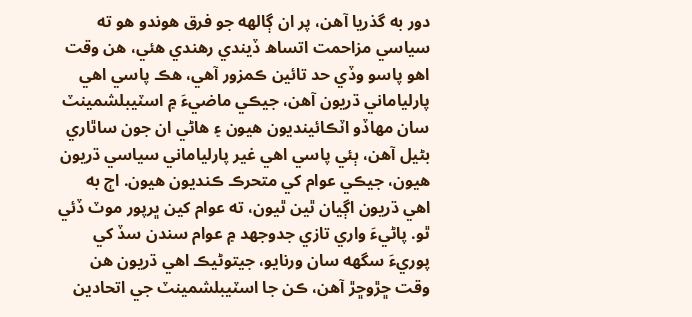دور به گذريا آهن، پر ان ڳالهه جو فرق هوندو هو ته سياسي مزاحمت اتساھ ڏيندي رهندي هئي، هن وقت اهو پاسو وڏي حد تائين ڪمزور آهي، هڪ پاسي اهي پارلياماني ڌريون آهن، جيڪي ماضيءَ ۾ اسٽيبلشمينٽ سان مهاڏو اٽڪائينديون هيون ۽ هاڻي ان جون ساٿاري بڻيل آهن، ٻئي پاسي اهي غير پارلياماني سياسي ڌريون هيون، جيڪي عوام کي متحرڪ ڪنديون هيون. اڄ به اهي ڌريون اڳيان ٿين ٿيون، ته عوام کين ڀرپور موٽ ڏئي ٿو. پاڻيءَ واري تازي جدوجهد ۾ عوام سندن سڏ کي پوريءَ سگهه سان ورنايو، جيتوڻيڪ اهي ڌريون هن وقت ڇڙوڇڙ آهن، ڪن جا اسٽيبلشمينٽ جي اتحادين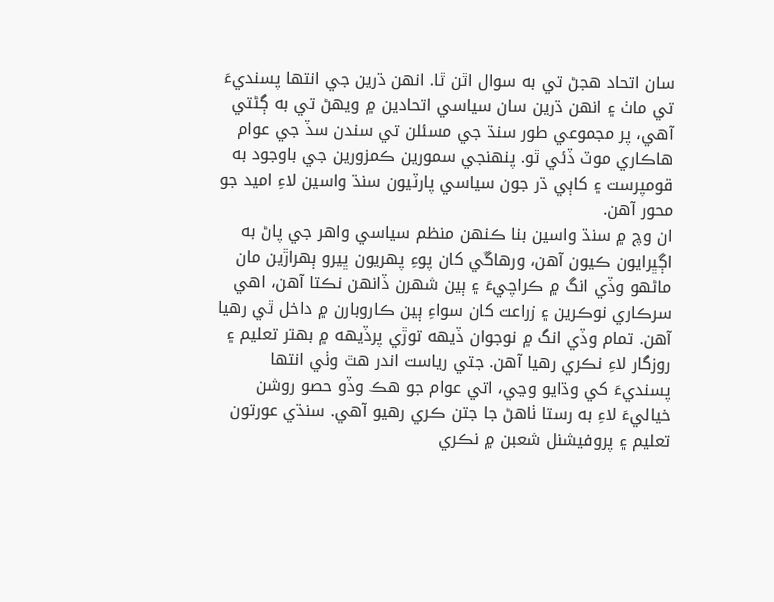سان اتحاد هجڻ تي به سوال اٿن ٿا. انهن ڌرين جي انتها پسنديءَ تي ماٺ ۽ انهن ڌرين سان سياسي اتحادين ۾ ويهڻ تي به ڳڻتي آهي، پر مجموعي طور سنڌ جي مسئلن تي سندن سڏ جي عوام هاڪاري موٽ ڏئي ٿو. پنهنجي سمورين ڪمزورين جي باوجود به قومپرست ۽ کاٻي ڌر جون سياسي پارٽيون سنڌ واسين لاءِ اميد جو محور آهن.
ان وچ ۾ سنڌ واسين بنا ڪنهن منظم سياسي واهر جي پاڻ به اڳڀرايون ڪيون آهن، ورهاڱي کان پوءِ پهريون ڀيرو ٻهراڙين مان ماڻهو وڏي انگ ۾ ڪراچيءَ ۽ ٻين شهرن ڏانهن نڪتا آهن، اهي سرڪاري نوڪرين ۽ زراعت کان سواءِ ٻين ڪاروبارن ۾ داخل ٿي رهيا آهن. تمام وڏي انگ ۾ نوجوان ڏيهه توڙي پرڏيهه ۾ بهتر تعليم ۽ روزگار لاءِ نڪري رهيا آهن. جتي رياست اندر هٿ وٺي انتها پسنديءَ کي وڌايو وڃي، اتي عوام جو هڪ وڏو حصو روشن خياليءَ لاءِ به رستا ٺاهڻ جا جتن ڪري رهيو آهي. سنڌي عورتون تعليم ۽ پروفيشنل شعبن ۾ نڪري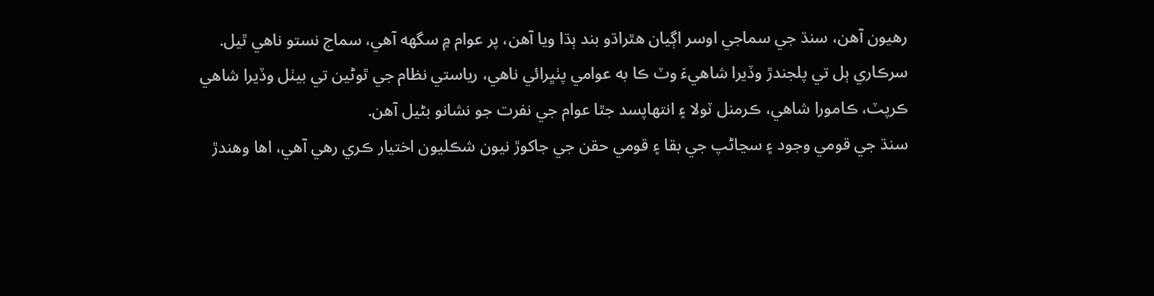رهيون آهن، سنڌ جي سماجي اوسر اڳيان هٿراڌو بند ٻڌا ويا آهن، پر عوام ۾ سگهه آهي، سماج نستو ناهي ٿيل. سرڪاري ٻل تي پلجندڙ وڏيرا شاهيءَ وٽ ڪا به عوامي پٺڀرائي ناهي، رياستي نظام جي ٿوڻين تي بيٺل وڏيرا شاهي ڪرپٽ، ڪامورا شاهي، ڪرمنل ٽولا ۽ انتهاپسد جٿا عوام جي نفرت جو نشانو بڻيل آهن.
سنڌ جي قومي وجود ۽ سڃاڻپ جي بقا ۽ قومي حقن جي جاکوڙ نيون شڪليون اختيار ڪري رهي آهي، اها وهندڙ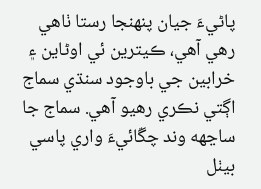پاڻيءَ جيان پنهنجا رستا ٺاهي رهي آهي، ڪيترين ئي اوڻاين ۽ خرابين جي باوجود سنڌي سماج اڳتي نڪري رهيو آهي. سماج جا ساڃهه وند چڱائيءَ واري پاسي بيٺل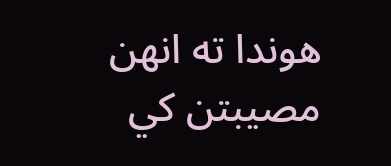هوندا ته انهن مصيبتن کي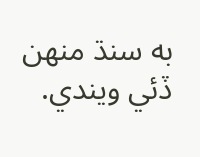به سنڌ منهن ڏئي ويندي.